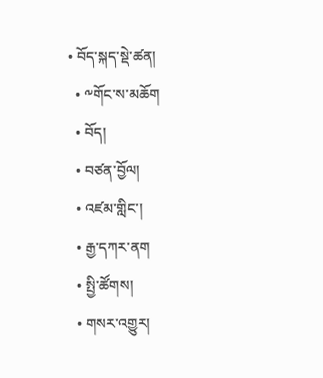• བོད་སྐད་སྡེ་ཚན།
  • ༸གོང་ས་མཆོག
  • བོད།
  • བཙན་བྱོལ།
  • འཛམ་གླིང་།
  • རྒྱ་དཀར་ནག
  • སྤྱི་ཚོགས།
  • གསར་འགྱུར།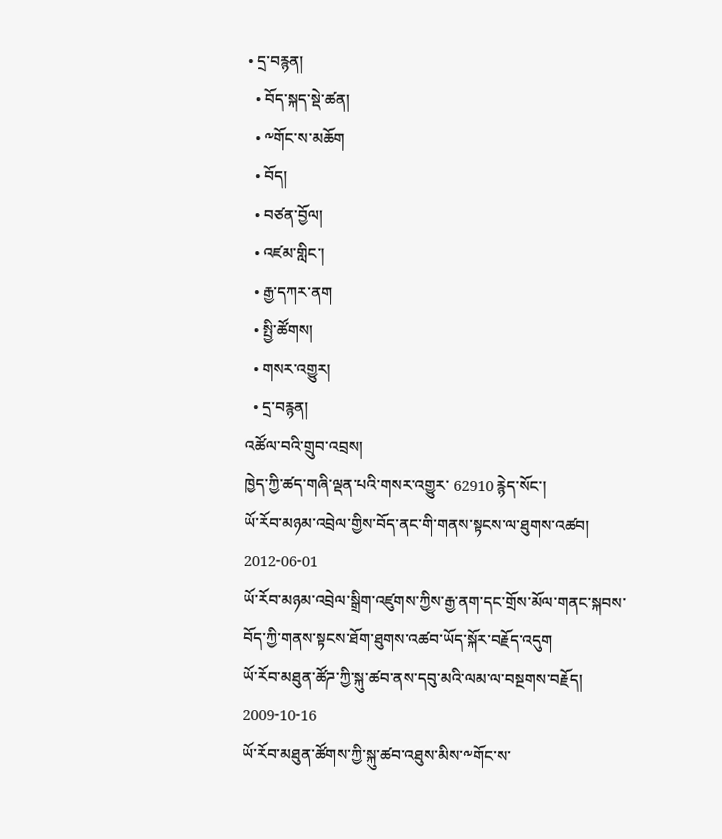• དྲ་བརྙན།
  • བོད་སྐད་སྡེ་ཚན།
  • ༸གོང་ས་མཆོག
  • བོད།
  • བཙན་བྱོལ།
  • འཛམ་གླིང་།
  • རྒྱ་དཀར་ནག
  • སྤྱི་ཚོགས།
  • གསར་འགྱུར།
  • དྲ་བརྙན།
འཚོལ་བའི་གྲུབ་འབྲས།
ཁྱེད་ཀྱི་ཚད་གཞི་ལྡན་པའི་གསར་འགྱུར་ 62910 རྙེད་སོང་།
ཡོ་རོབ་མཉམ་འབྲེལ་གྱིས་བོད་ནང་གི་གནས་སྟངས་ལ་ཐུགས་འཚབ། 2012-06-01
ཡོ་རོབ་མཉམ་འབྲེལ་སྒྲིག་འཛུགས་ཀྱིས་རྒྱ་ནག་དང་གྲོས་མོལ་གནང་སྐབས་བོད་ཀྱི་གནས་སྟངས་ཐོག་ཐུགས་འཚབ་ཡོད་སྐོར་བརྗོད་འདུག
ཡོ་རོབ་མཐུན་ཚོཌ་ཀྱི་སྐུ་ཚབ་ནས་དབུ་མའི་ལམ་ལ་བསྔགས་བརྗོད། 2009-10-16
ཡོ་རོབ་མཐུན་ཚོགས་ཀྱི་སྐུ་ཚབ་འཐུས་མིས་༸གོང་ས་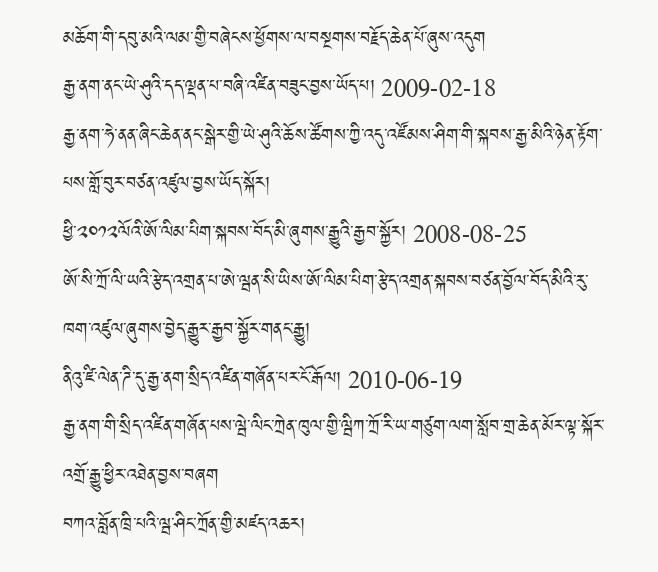མཆོག་གི་དབུ་མའི་ལམ་གྱི་བཞེངས་ཕྱོགས་ལ་བསྔགས་བརྗོད་ཆེན་པོ་ཞུས་འདུག
རྒྱ་ནག་ནང་ཡེ་ཤུའི་དད་ལྡན་པ་བཞི་འཛིན་བཟུང་བྱས་ཡོད་པ། 2009-02-18
རྒྱ་ནག་ཧེ་ནན་ཞིང་ཆེན་ནང་སྒེར་གྱི་ཡེ་ཤུའི་ཆོས་ཚོགས་ཀྱི་འདུ་འཛོམས་ཤིག་གི་སྐབས་རྒྱ་མིའི་ཉེན་རྟོག་པས་གློ་བུར་བཙན་འཛུལ་བྱས་ཡོད་སྐོར།
ཕྱི་༢༠༡༢ལོའི་ཨོ་ལིམ་པིག་སྐབས་བོད་མི་ཞུགས་རྒྱུའི་རྒྱབ་སྐྱོར། 2008-08-25
ཨོ་སི་ཀྲོ་ལི་ཡའི་རྩེད་འགྲན་པ་ཨེ་ལྦན་སི་ཡིས་ཨོ་ལིམ་པིག་རྩེད་འགྲན་སྐབས་བཙན་བྱོལ་བོད་མིའི་རུ་ཁག་འཛུལ་ཞུགས་བྱེད་རྒྱུར་རྒྱབ་སྐྱོར་གནང་རྒྱུ།
ནིའུ་ཛི་ལེན་ཌི་དུ་རྒྱ་ནག་སྲིད་འཛིན་གཞོན་པར་ངོ་རྒོལ། 2010-06-19
རྒྱ་ནག་གི་སྲིད་འཛིན་གཞོན་པས་ལྦེ་ལིང་ཀྲེན་ཁུལ་གྱི་ལྦིཀ་ཀྲོ་རི་ཡ་གཙུག་ལག་སློབ་གྲ་ཆེན་མོར་ལྟ་སྐོར་འགྲོ་རྒྱུ་ཕྱིར་འཐེན་བྱས་བཞག
བཀའ་བློན་ཁྲི་པའི་ལྦ་ཤིང་ཀྲོན་གྱི་མཛད་འཆར།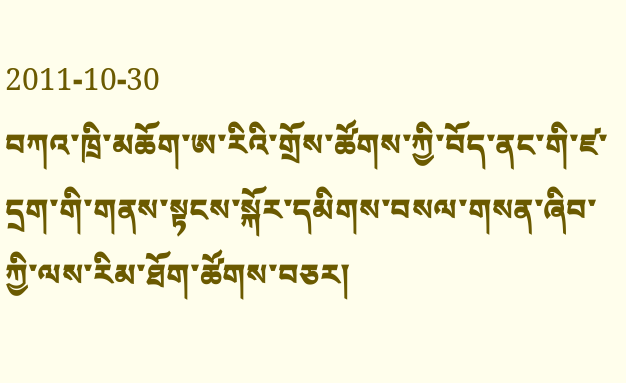2011-10-30
བཀའ་ཁྲི་མཆོག་ཨ་རིའི་གྲོས་ཚོགས་ཀྱི་བོད་ནང་གི་ཛ་དྲག་གི་གནས་སྟངས་སྐོར་དམིགས་བསལ་གསན་ཞིབ་ཀྱི་ལས་རིམ་ཐོག་ཚོགས་བཅར།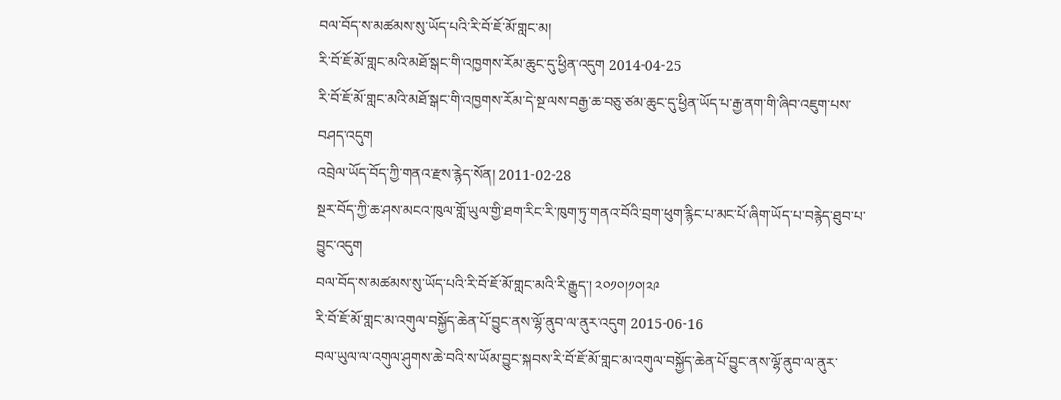བལ་བོད་ས་མཚམས་སུ་ཡོད་པའི་རི་བོ་ཇོ་མོ་གླང་མ།
རི་བོ་ཇོ་མོ་གླང་མའི་མཐོ་སྒང་གི་འཁྱགས་རོམ་ཆུང་དུ་ཕྱིན་འདུག 2014-04-25
རི་བོ་ཇོ་མོ་གླང་མའི་མཐོ་སྒང་གི་འཁྱགས་རོམ་དེ་སྔ་ལས་བརྒྱ་ཆ་བཅུ་ཙམ་ཆུང་དུ་ཕྱིན་ཡོད་པ་རྒྱ་ནག་གི་ཞིབ་འཇུག་པས་བཤད་འདུག
འབྲེལ་ཡོད་བོད་ཀྱི་གནའ་རྫས་རྙེད་སོན། 2011-02-28
སྔར་བོད་ཀྱི་ཆ་ཤས་མངའ་ཁུལ་གློ་ཡུལ་གྱི་ཐག་རིང་རི་ཁུག་ཏུ་གནའ་བོའི་བྲག་ཕུག་རྙིང་པ་མང་པོ་ཞིག་ཡོད་པ་བརྙེད་ཐུབ་པ་བྱུང་འདུག
བལ་བོད་ས་མཚམས་སུ་ཡོད་པའི་རི་བོ་ཇོ་མོ་གླང་མའི་རི་རྒྱུད་། ༢༠༡༠།༡༠།༢༩
རི་བོ་ཇོ་མོ་གླང་མ་འགུལ་བསྐྱོད་ཆེན་པོ་བྱུང་ནས་ལྷོ་ནུབ་ལ་ནུར་འདུག 2015-06-16
བལ་ཡུལ་ལ་འགུལ་ཤུགས་ཆེ་བའི་ས་ཡོམ་བྱུང་སྐབས་རི་བོ་ཇོ་མོ་གླང་མ་འགུལ་བསྐྱོད་ཆེན་པོ་བྱུང་ནས་ལྷོ་ནུབ་ལ་ནུར་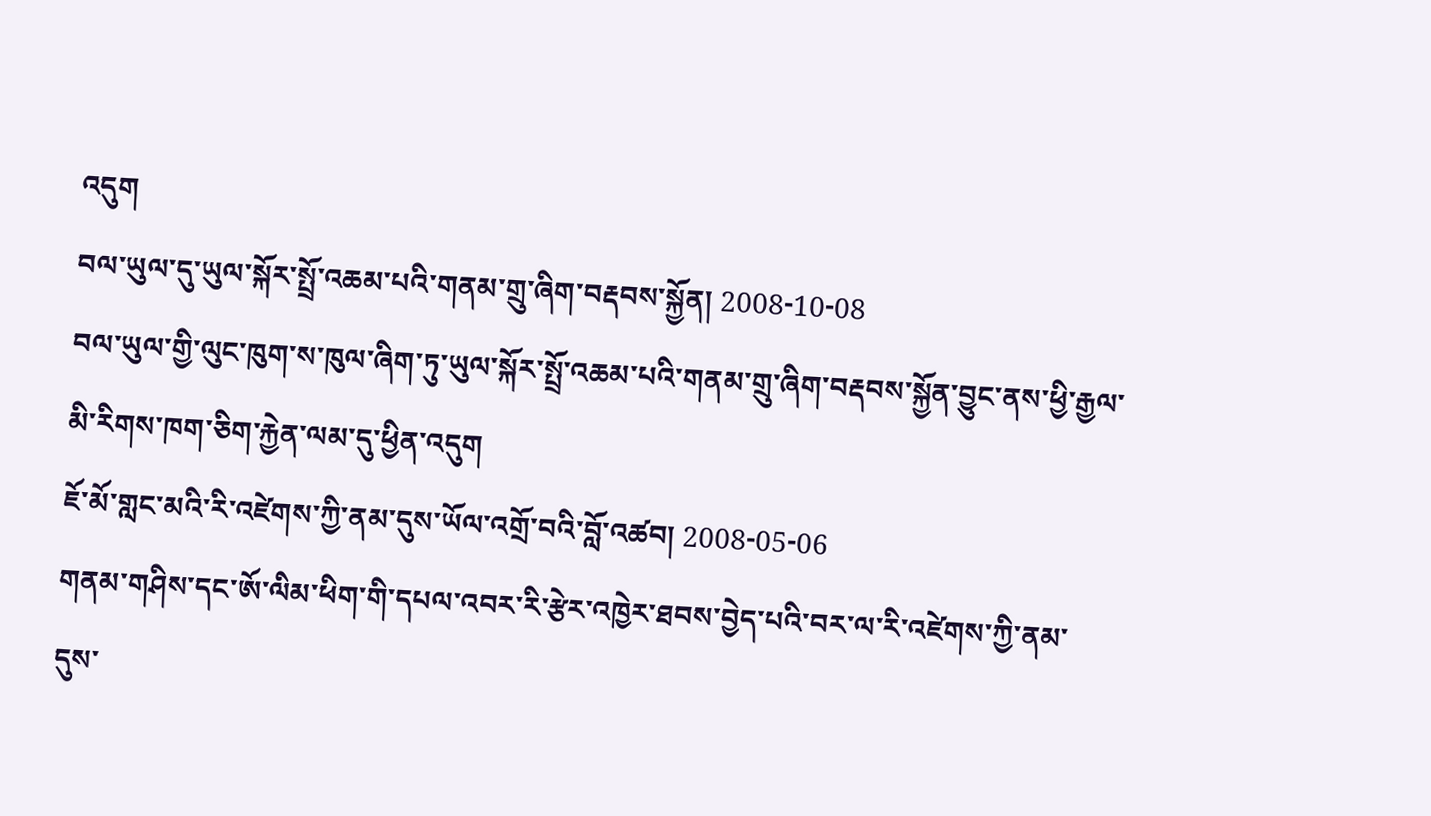འདུག
བལ་ཡུལ་དུ་ཡུལ་སྐོར་སྤྲོ་འཆམ་པའི་གནམ་གྲུ་ཞིག་བརྡབས་སྐྱོན། 2008-10-08
བལ་ཡུལ་གྱི་ལུང་ཁུག་ས་ཁུལ་ཞིག་ཏུ་ཡུལ་སྐོར་སྤྲོ་འཆམ་པའི་གནམ་གྲུ་ཞིག་བརྡབས་སྐྱོན་བྱུང་ནས་ཕྱི་རྒྱལ་མི་རིགས་ཁག་ཅིག་རྐྱེན་ལམ་དུ་ཕྱིན་འདུག
ཇོ་མོ་གླང་མའི་རི་འཛེགས་ཀྱི་ནམ་དུས་ཡོལ་འགྲོ་བའི་བློ་འཚབ། 2008-05-06
གནམ་གཤིས་དང་ཨོ་ལིམ་ཕིག་གི་དཔལ་འབར་རི་རྩེར་འཁྱེར་ཐབས་བྱེད་པའི་བར་ལ་རི་འཛེགས་ཀྱི་ནམ་དུས་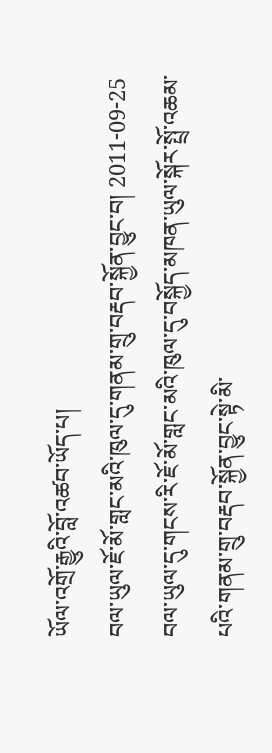ཡོལ་འགྲོ་རྒྱུའི་བློ་འཚབ་ཡོད་པ།
བལ་ཡུལ་ཇོ་མོ་གླང་མའི་ཁུལ་དུ་གནམ་གྲུ་བརྡབ་སྐྱོན་བྱུང་བ། 2011-09-25
བལ་ཡུལ་དུ་གངས་རི་ཇོ་མོ་གླང་མའི་ཁུལ་དུ་བསྐྱོད་མཁན་ཡུལ་སྐོར་སྤྲོ་འཆམ་པའི་གནམ་གྲུ་བརྡབ་སྐྱོན་བྱུང་སྟེ་མི་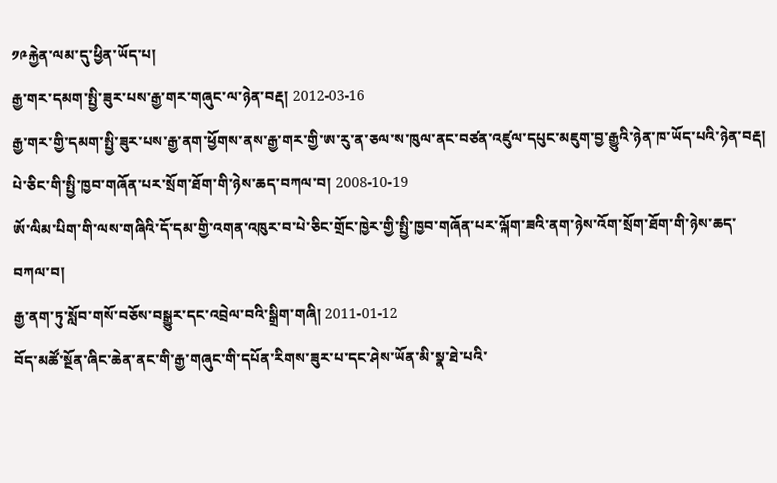༡༩རྐྱེན་ལམ་དུ་ཕྱིན་ཡོད་པ།
རྒྱ་གར་དམག་སྤྱི་ཟུར་པས་རྒྱ་གར་གཞུང་ལ་ཉེན་བརྡ། 2012-03-16
རྒྱ་གར་གྱི་དམག་སྤྱི་ཟུར་པས་རྒྱ་ནག་ཕྱོགས་ནས་རྒྱ་གར་གྱི་ཨ་རུ་ན་ཅལ་ས་ཁུལ་ནང་བཙན་འཛུལ་དཔུང་མཇུག་བྱ་རྒྱུའི་ཉེན་ཁ་ཡོད་པའི་ཉེན་བརྡ།
པེ་ཅིང་གི་སྤྱི་ཁྱབ་གཞོན་པར་སྲོག་ཐོག་གི་ཉེས་ཆད་བཀལ་བ། 2008-10-19
ཨོ་ལིམ་པིག་གི་ལས་གཞིའི་དོ་དམ་གྱི་འགན་འཁུར་བ་པེ་ཅིང་གྲོང་ཁྱེར་གྱི་སྤྱི་ཁྱབ་གཞོན་པར་ལྐོག་ཟའི་ནག་ཉེས་འོག་སྲོག་ཐོག་གི་ཉེས་ཆད་བཀལ་བ།
རྒྱ་ནག་ཏུ་སློབ་གསོ་བཅོས་བསྒྱུར་དང་འབྲེལ་བའི་སྒྲིག་གཞི། 2011-01-12
བོད་མཚོ་སྔོན་ཞིང་ཆེན་ནང་གི་རྒྱ་གཞུང་གི་དཔོན་རིགས་ཟུར་པ་དང་ཤེས་ཡོན་མི་སྣ་ཐེ་པའི་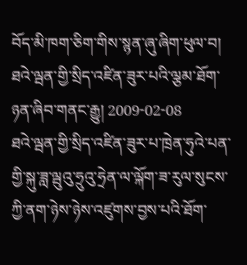བོད་མི་ཁག་ཅིག་གིས་སྙན་ཞུ་ཞིག་ཕུལ་བ།
ཐའེ་ལྦན་གྱི་སྲིད་འཛིན་ཟུར་པའི་ལྕམ་ཐོག་ཉན་ཞིབ་གནང་རྒྱུ། 2009-02-08
ཐའེ་ལྦན་གྱི་སྲིད་འཛིན་ཟུར་པ་ཁྲེན་ཧུའེ་པན་གྱི་སྐུ་ཟླ་ལྦུའུ་ཧྲུའུ་ཧྲེན་ལ་ལྐོག་ཟ་རུལ་སུངས་ཀྱི་ནག་ཉེས་ཉེས་འཛུགས་བྱས་པའི་ཐོག་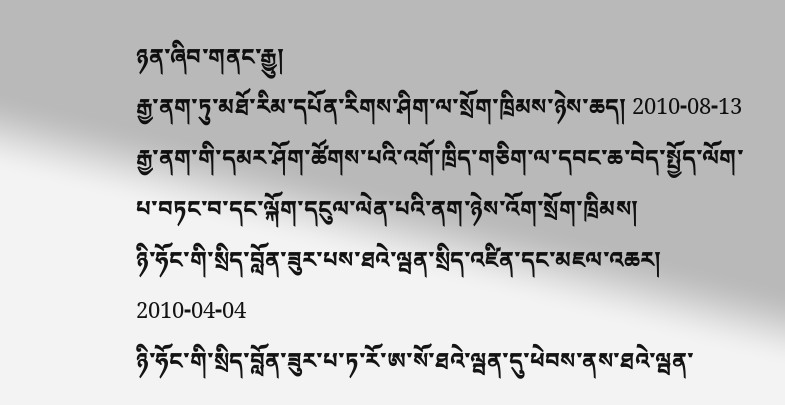ཉན་ཞིབ་གནང་རྒྱུ།
རྒྱ་ནག་ཏུ་མཐོ་རིམ་དཔོན་རིགས་ཤིག་ལ་སྲོག་ཁྲིམས་ཉེས་ཆད། 2010-08-13
རྒྱ་ནག་གི་དམར་ཤོག་ཚོགས་པའི་འགོ་ཁྲིད་གཅིག་ལ་དབང་ཆ་བེད་སྤྱོད་ལོག་པ་བཏང་བ་དང་ལྐོག་དངུལ་ལེན་པའི་ནག་ཉེས་འོག་སྲོག་ཁྲིམས།
ཉི་ཧོང་གི་སྲིད་བློན་ཟུར་པས་ཐའེ་ལྦན་སྲིད་འཛིན་དང་མཇལ་འཆར། 2010-04-04
ཉི་ཧོང་གི་སྲིད་བློན་ཟུར་པ་ཏ་རོ་ཨ་སོ་ཐའེ་ལྦན་དུ་ཕེབས་ནས་ཐའེ་ལྦན་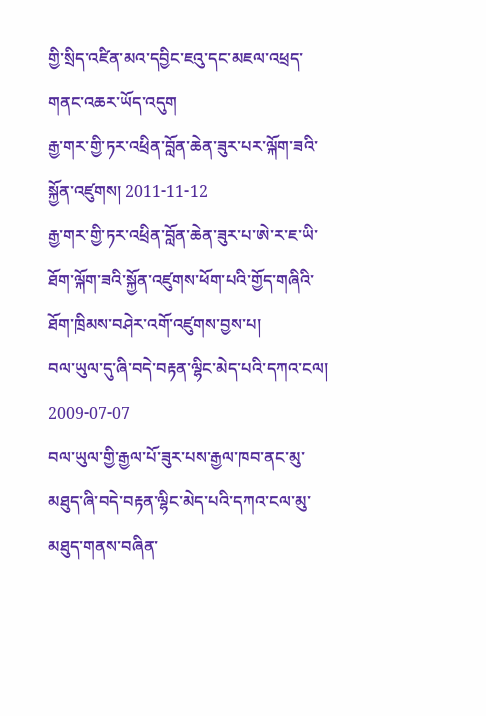གྱི་སྲིད་འཛིན་མའ་དབྱིང་ཇའུ་དང་མཇལ་འཕྲད་གནང་འཆར་ཡོད་འདུག
རྒྱ་གར་གྱི་ཏར་འཕྲིན་བློན་ཆེན་ཟུར་པར་ལྐོག་ཟའི་སྐྱོན་འཛུགས། 2011-11-12
རྒྱ་གར་གྱི་ཏར་འཕྲིན་བློན་ཆེན་ཟུར་པ་ཨེ་ར་ཇ་ཡི་ཐོག་ལྐོག་ཟའི་སྐྱོན་འཛུགས་ཕོག་པའི་གྱོད་གཞིའི་ཐོག་ཁྲིམས་བཤེར་འགོ་འཛུགས་བྱས་པ།
བལ་ཡུལ་དུ་ཞི་བདེ་བརྟན་ལྷིང་མེད་པའི་དཀའ་ངལ། 2009-07-07
བལ་ཡུལ་གྱི་རྒྱལ་པོ་ཟུར་པས་རྒྱལ་ཁབ་ནང་མུ་མཐུད་ཞི་བདེ་བརྟན་ལྷིང་མེད་པའི་དཀའ་ངལ་མུ་མཐུད་གནས་བཞིན་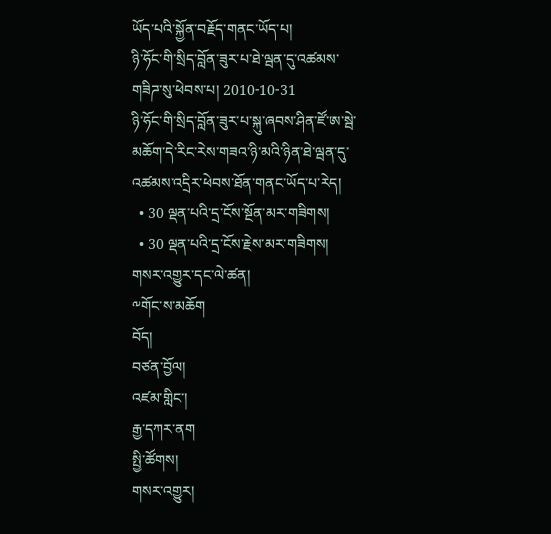ཡོད་པའི་སྐྱོན་བརྗོད་གནང་ཡོད་པ།
ཉི་ཧོང་གི་སྲིད་བློན་ཟུར་པ་ཐེ་ལྦན་དུ་འཚམས་གཟིཌ་སུ་ཕེབས་པ། 2010-10-31
ཉི་ཧོང་གི་སྲིད་བློན་ཟུར་པ་སྐུ་ཞབས་ཤིན་ཛོ་ཨ་སྦེ་མཆོག་དེ་རིང་རེས་གཟའ་ཉི་མའི་ཉིན་ཐེ་ལྦན་དུ་འཚམས་འདྲིར་ཕེབས་ཐོན་གནང་ཡོད་པ་རེད།
  • 30 ལྡན་པའི་དྲ་ངོས་སྔོན་མར་གཟིགས།
  • 30 ལྡན་པའི་དྲ་ངོས་རྗེས་མར་གཟིགས།
གསར་འགྱུར་དང་ལེ་ཚན།
༸གོང་ས་མཆོག
བོད།
བཙན་བྱོལ།
འཛམ་གླིང་།
རྒྱ་དཀར་ནག
སྤྱི་ཚོགས།
གསར་འགྱུར།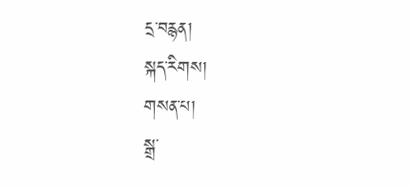དྲ་བརྙན།
སྐད་རིགས།
གསན་པ།
སྒྲ་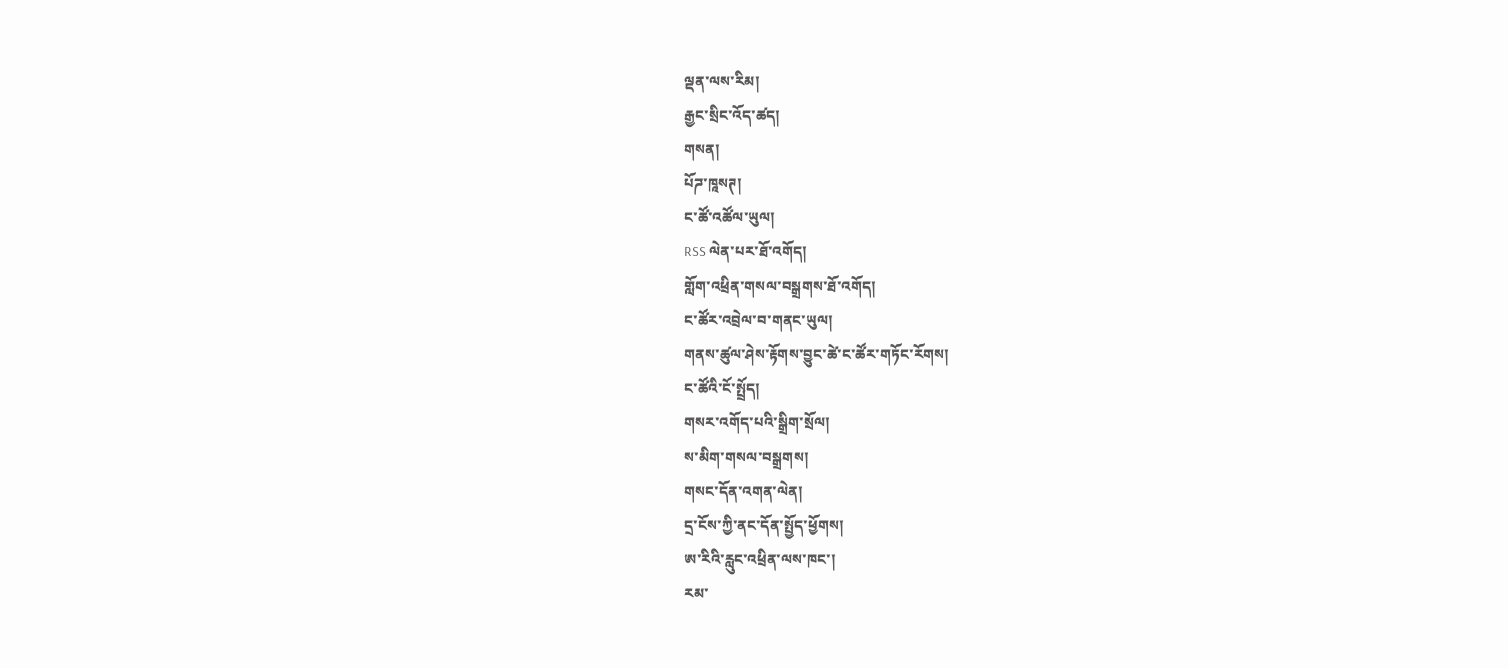ལྡན་ལས་རིམ།
རྒྱང་སྲིང་འོད་ཚད།
གསན།
པོཌ་ཁཱསཊ།
ང་ཚོ་འཚོལ་ཡུལ།
RSS ལེན་པར་ཐོ་འགོད།
གློག་འཕྲིན་གསལ་བསྒྲགས་ཐོ་འགོད།
ང་ཚོར་འབྲེལ་བ་གནང་ཡུལ།
གནས་ཚུལ་ཤེས་རྟོགས་བྱུང་ཚེ་ང་ཚོར་གཏོང་རོགས།
ང་ཚོའི་ངོ་སྤྲོད།
གསར་འགོད་པའི་སྒྲིག་སྲོལ།
ས་མིག་གསལ་བསྒྲགས།
གསང་དོན་འགན་ལེན།
དྲ་ངོས་ཀྱི་ནང་དོན་སྤྱོད་ཕྱོགས།
ཨ་རིའི་རླུང་འཕྲིན་ལས་ཁང་།
རམ་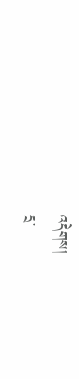འདེགས།
དྲ་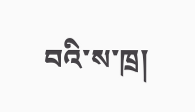བའི་ས་ཁྲ།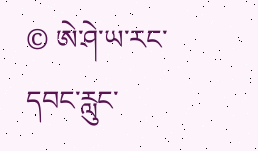© ཨེ་ཤེ་ཡ་རང་དབང་རླུང་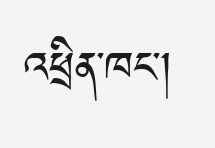འཕྲིན་ཁང་།